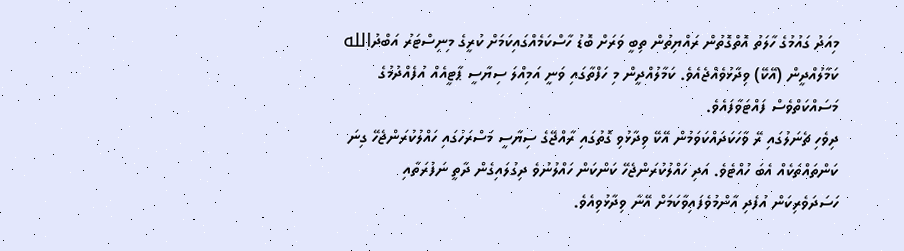މިއަދު ގައުމުގެ ހާލަތު އޮތްގޮތުން ރައްޔިތުން ތިބީ ވަރަށް ބޮޑު ހާސްކަމެއްގައިކަމަށް ކުރީގެ މިނިސްޓަރު އަބްދުالله ކަމާލުއްދީން (އޭކޭ) ވިދާޅުވެއްޖެއެވެ. ކަމާލުއްދީން މި ހަފްތާގައި ވަނީ އަމިއްލަ ސިޔާސީ ޕާޓީއެއް އުފެއްދުމުގެ މަސައްކަތްވެސް ފައްޓަވާފައެވެ.
ދިވެހި ޗެނަލުގައި ރޭ ވާހަކަދައްކަވަމުން އޭކޭ ވިދާޅުވި ގޮތުގައި ރާއްޖޭގެ ސިޔާސީ މަސްރަހުގައި ހައްލުކުރަންޖެހޭ ގިނަ ކަންތައްތަކެއް އެބަ ހުއްޓެވެ. އަދި ހައްލުކުރަންޖެހޭ ކަންކަން ހައްލުނުވެ ދިގުލައިގެން ދާތީ ނަފުރަތާއި ހަސަދަވެރިކަން އުފެދި އާންމުވެފައިވާކަމަށް އޭނާ ވިދާޅުވިއެވެ.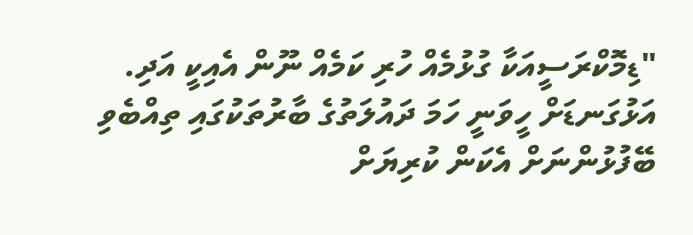"ޑިމޮކްރަސީއަކާ ގުޅުމެއް ހުރި ކަމެއް ނޫން އެއިކީ އަދި. އަޅުގަނޑަށް ހީވަނީ ހަމަ ދައުލަތުގެ ބާރުތަކުގައި ތިއްބެވި ބޭފުޅުންނަށް އެކަން ކުރިޔަށް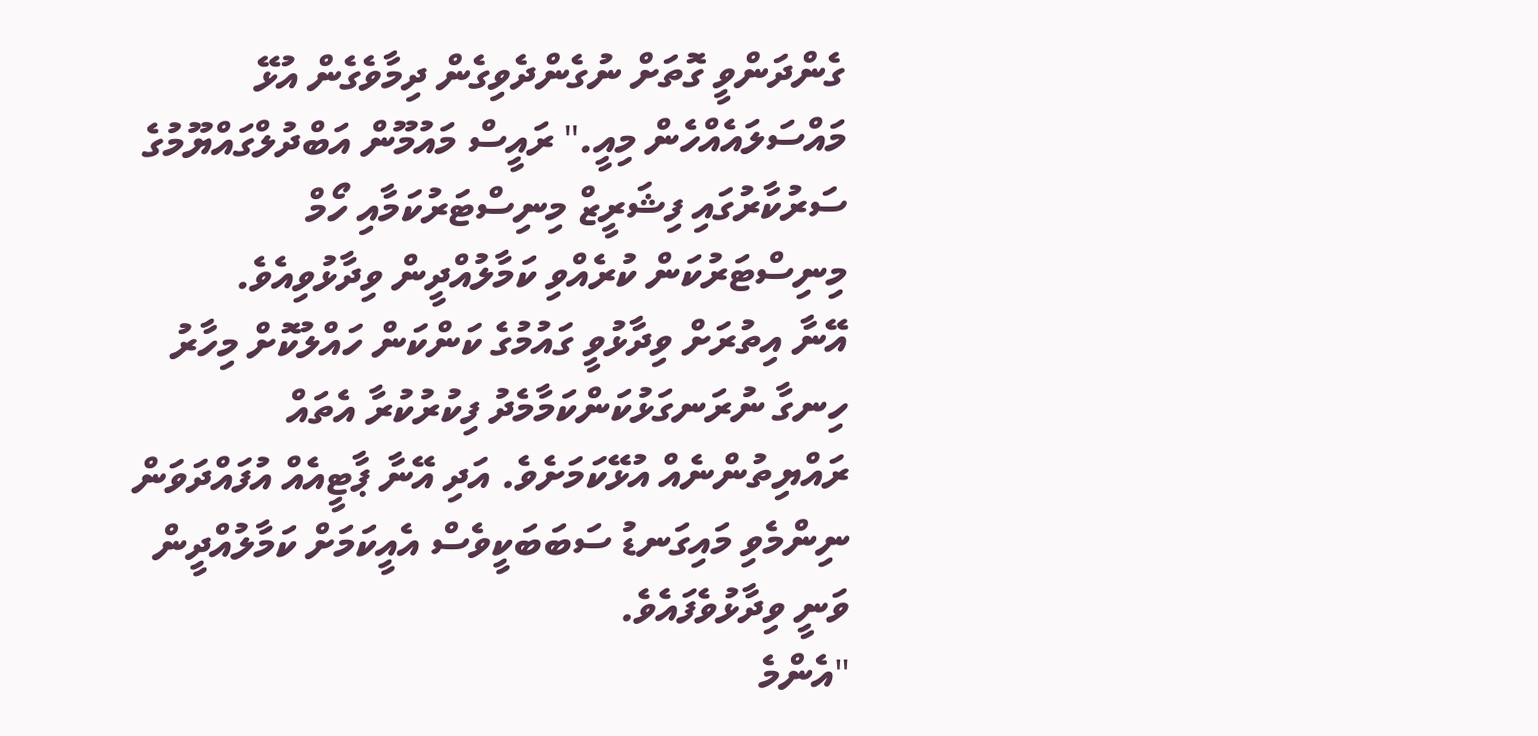ގެންދަންވީ ގޮތަށް ނުގެންދެވިގެން ދިމާވެގެން އުޅޭ މައްސަލައެއްހެން މިއީ." ރައީސް މައުމޫން އަބްދުލްގައްޔޫމުގެ ސަރުކާރުގައި ފިޝަރީޒް މިނިސްޓަރުކަމާއި ހޯމް މިނިސްޓަރުކަން ކުރެއްވި ކަމާލުއްދީން ވިދާޅުވިއެވެ.
އޭނާ އިތުރަށް ވިދާޅުވީ ގައުމުގެ ކަންކަން ހައްލުކޮށް މިހާރު ހިނގާ ނުރަނގަޅުކަންކަމާމެދު ފިކުރުކުރާ އެތައް ރައްޔިތުންނެއް އުޅޭކަމަށެވެ. އަދި އޭނާ ޕާޓީއެއް އުފައްދަވަން ނިންމެވި މައިގަނޑު ސަބަބަކީވެސް އެއީކަމަށް ކަމާލުއްދީން ވަނީ ވިދާޅުވެފައެވެ.
"އެންމެ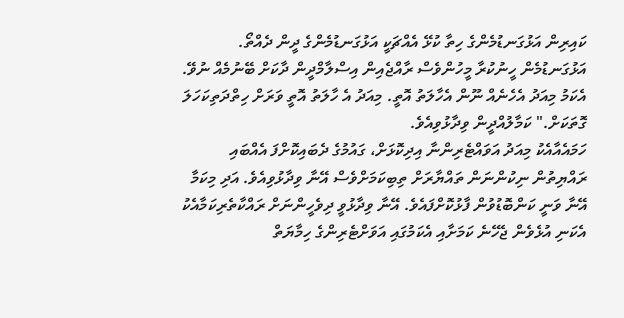ކައިރިން އަޅުގަނޑުމެންގެ ހިތާ ކުޅޭ އެއްޗަކީ އަޅުގަނޑުމެންގެ ދީން ދެއްތޯ. އަޅުގަނޑުމެން ހީނުކުރާ މީހުންވެސް ރާއްޖެއިން އިސްލާމްދީން ދާކަށް ބޭނުމެއް ނުވޭ. އެކަމު މިއަދު އެހެނެއް ނޫން އެހާލަތު އޮތީ. މިއަދު އެ ހާލަތު އޮތީ ވަރަށް ހިތްދަތިކަހަލަ ގޮތަކަށް." ކަމާލުއްދީން ވިދާޅުވިއެވެ.
ހަމައެއާއެކު މިއަދު އަވައްޓެރިންނާ އިދިކޮޅަށް، ގައުމުގެ ދެބައިކޮށްފަ އެއްބައި ރައްޔިތުން ނިކުންނަން ތައްޔާރަށް ތިބިކަމަށްވެސް އޭނާ ވިދާޅުވިއެވެ. އަދި މިކަމާ އޭނާ ވަނީ ކަންބޮޑުވުން ފާޅުކޮށްފައެވެ. އޭނާ ވިދާޅުވީ ދިވެހީންނަށް ރައްކާތެރިކަމާއެކު އެކަނި އުޅެވެން ޖެހޭނެ ކަމަށާއި އެކަމުގައި އަވަށްޓެރިންގެ ހިމާޔަތް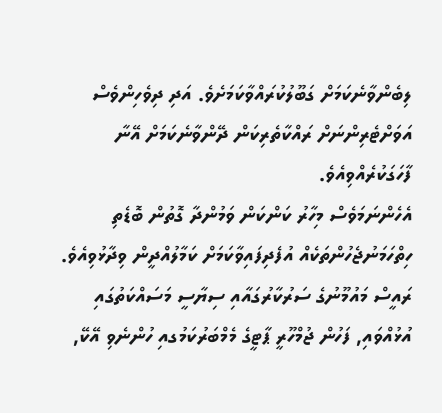ލިބެންވާނެކަމަށް ގަބޫލުކުރައްވާކަމަށެވެ. އަދި ދިވެހިންވެސް އަވަށްޓެރިންނަށް ރައްކާތެރިކަން ދޭންވާނެކަމަށް އޭނާ ފާހަގަކުރެއްވިއެވެ.
އެހެންނަމަވެސް މިހާރު ކަންކަން ވަމުންދާ ގޮތުން ބޮޑެތި ހިތްހަމަނުޖެހުންތަކެއް އުފެދިފައިވާކަމަށް ކަމާލުއްދީން ވިދާޅުވިއެވެ.
ރައީސް މައުމޫނުގެ ސަރުކާރުގައާއި ސިޔާސީ މަސައްކަތުގައި އުޅުއްވައި, ފަހުން ޖުމްހޫރީ ޕާޓީގެ މެމްބަރުކަމުގއި ހުންނެވި އޭކޭ,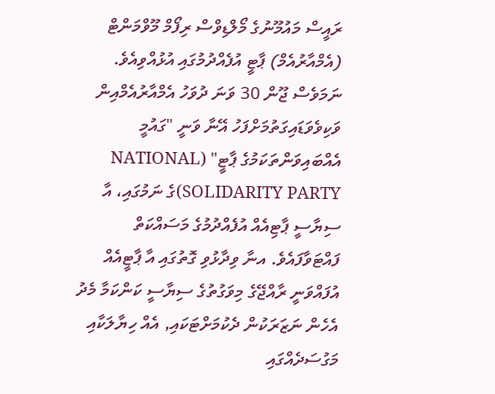ރައީސް މައުމޫނުގެ މޯލްޑިވްސް ރިފޯމް މޫވްމަންޓް (އެމްއާރުއެމް) ޕާޓީ އުފެއްދުމުގައި އުޅުއްވިއެވެ.
ނަމަވެސް ޖޫން 30 ވަނަ ދުވަހު އެމްއާރުއެމްއިން ވަކިވެވަޑައިގަތުމަށްފަހު އޭނާ ވަނީ "ގައުމީ އެއްބައިވަންތަކަމުގެ ޕާޓީ" (NATIONAL SOLIDARITY PARTY)ގެ ނަމުގައި، އާ ސިޔާސީ ޕާޓިއެއް އުފެއްދުމުގެ މަސައްކަތް ފައްޓަވާފައެވެ. އނާ ވިދާޅުވި ގޮތުގައި އާ ޕާޓީއެއް އުފައްވަނީ ރާއްޖޭގެ މިވަގުތުގެ ސިޔާސީ ކަންކަމާ މެދު އެހެން ނަޒަރަކުން ދެކުމަށްޓަކައި, އެއް ހިޔާލަކާއި މަގުސަދެއްގައި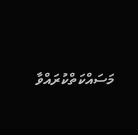މަސައްކަތްކުރައްވާ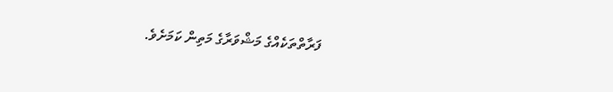ފަރާތްތަކެއްގެ މަޝްވަރާގެ މަތިން ކަމަށެވެ.